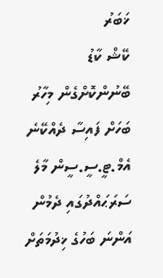ޚަބަރު
ކޭޝް ކާޑު ބޭނުންކޮށްގެން މިހާރު ބަހަށް ފައިސާ ދެއްކޭނެ
އެމް.ޓީ.ސީ.ސީން މާލެ ސަރަޙައްދުގައި ދެމުން އަންނަ ބަހުގެ ޚިދުމަތަށް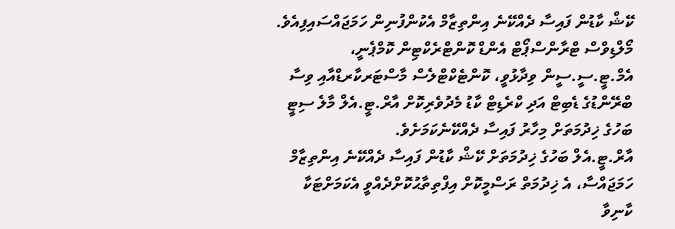ކޭޝް ކާޑުން ފައިސާ ދެއްކޭނެ އިންތިޒާމް އެކުންފުނިން ހަމަޖައްސައިފިއެވެ.
މޯލްޑިވްސް ޓްރާންސްޕޯޓް އެންޑް ކޮންޓްރެކްޓިން ކޮމްޕެނީ، އެމް.ޓީ.ސީ.ސީން ވިދާޅުވީ، ކޮންޓެކްޓްލެސް މާސްޓަރކާރޑްއާއި ވިސާ ބްރޭންޑުގެ ޑެބިޓް އަދި ކްރެޑިޓް ކާޑު މެދުވެރިކޮށް އާރް.ޓީ.އެލް މާލެ ސިޓީ ބަހުގެ ޚިދުމަތަށް މިހާރު ފައިސާ ދެއްކޭނެކަމަށެވެ.
އާރް.ޓީ.އެލް ބަހުގެ ޚިދުމަތަށް ކޭޝް ކާޑުން ފައިސާ ދެއްކޭނެ އިންތިޒާމް ހަމަޖައްސާ، އެ ޚިދުމަތް ރަސްމީކޮށް އިފްތިތާޙުކޮށްދެއްވީ އެކަމަށްޓަކާ ކާނިވާ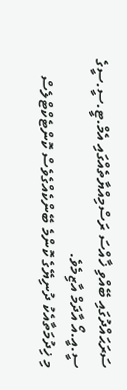ސަރަޙައްދުގައި ބޭއްވި ޚާއްސަ ރަސްމިއްޔާތެއްގައި އެމް.ޓީ.ސީ.ސީގެ ސީ.އީ.އޯ އާދަމް އާޒިމެވެ.
މި ޚިދުމަތާއެކު ދުނިޔޭގެ ކޮންމެ ބޭންކެއްގެވެސް ކޮންޓެކްޓްލެސް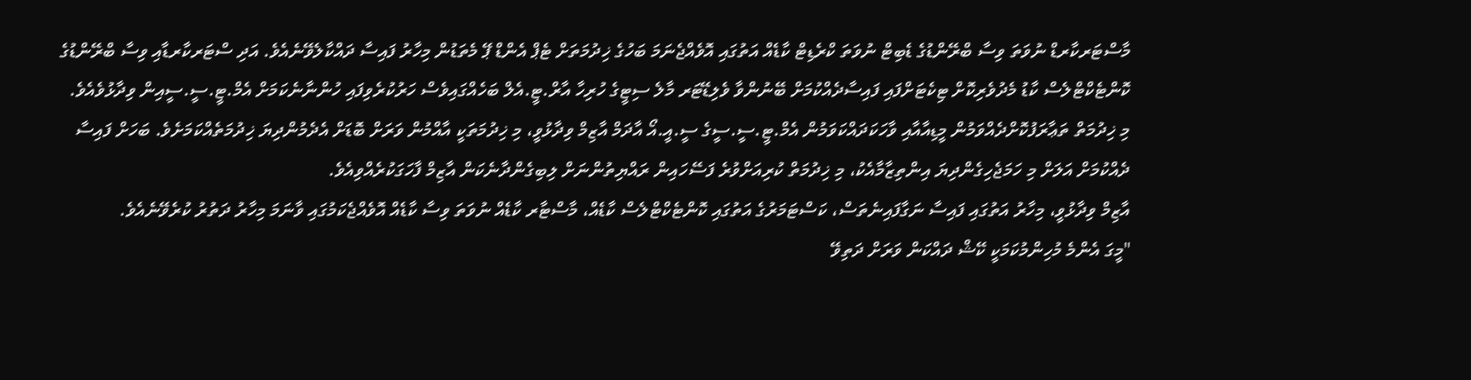މާސްޓަރކާރޑް ނުވަތަ ވިސާ ބްރޭންޑުގެ ޑެބިޓް ނުވަތަ ކްރެޑިޓް ކާޑެއް އަތުގައި އޮވެއްޖެނަމަ ބަހުގެ ޚިދުމަތަށް ޓެޕް އެންޑް ޕޭ މެތަޑުން މިހާރު ފައިސާ ދައްކާލެވޭނެއެވެ. އަދި ސްޓަރކާރޑާއި ވިސާ ބްރޭންޑުގެ ކޮންޓެކްޓްލެސް ކާޑު މެދުވެރިކޮށް ޓިކެޓަށްފައި ފައިސާދެއްކުމަށް ބޭނުންވާ ވެލިޑޭޓަރ މާލެ ސިޓީގެ ހުރިހާ އާރް.ޓީ.އެލް ބަހެއްގައިވެސް ހަރުކުރެވިފައި ހުންނާނެކަމަށް އެމް.ޓީ.ސީ.ސީއިން ވިދާޅުވެއެވެ.
މި ޚިދުމަތް ތަޢާރަފުކޮށްދެއްވަމުން މީޑިއާއާއި ވާހަކަދައްކަވަމުން އެމް.ޓީ.ސީ.ސީގެ ސީ.އީ.އޯ އާދަމް އާޒިމް ވިދާޅުވީ، މި ޚިދުމަތަކީ އާއްމުން ވަރަށް ބޮޑަށް އެދެމުންދިޔަ ޚިދުމަތެއްކަމަށެވެ. ބަހަށް ފައިސާ ދެއްކުމަށް އަލަށް މި ހަމަޖެހިގެންދިޔަ އިންތިޒާމާއެކު، މި ޚިދުމަތް ކުރިއަށްވުރެ ފަސޭހައިން ރައްޔިތުންނަށް ލިބިގެންދާނެކަން އާޒިމް ފާހަގަކުރެއްވިއެވެ.
އާޒިމް ވިދާޅުވީ، މިހާރު އަތުގައި ފައިސާ ނަގާފައިނެތަސް، ކަސްޓަމަރުގެ އަތުގައި ކޮންޓެކްޓްލެސް ކާޑެއް، މާސްޓާރ ކާޑެއް ނުވަތަ ވިސާ ކާޑެއް އޮވެއްޖެކަމުގައި ވާނަމަ މިހާރު ދަތުރު ކުރެވޭނެއެވެ.
"މީގަ އެންމެ މުހިންމުކަމަކީ ކޭޝް ދައްކަން ވަރަށް ދަތިވޭ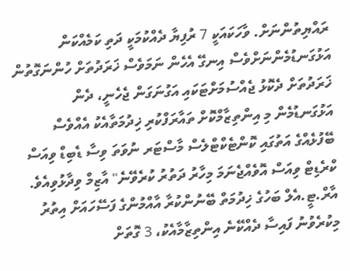ރައްޔިތުންނަށް. ވާހަކައަކީ 7 ރުފިޔާ ދެއްކުމަކީ ދަތި ކަމެއްކަން އަޅުގަނޑުމެންނަށްވެސް އިނގޭ އެހެން ނަމަވެސް ޚަރަދުތަށް ހުންނަގޮތުން ޚަރަދުތަށް ދެކޮޅު ޖެއްސުމަށްޓަކައި އަގުނަގަން ޖެހެނީ، ދެން އަޅުގަނޑުމެން މި އިންތިޒާމްކޮށް ތައާރަފްކުރި ޚިދުމަތާއެކު އެއްވެސް ބޭފުޅެއްގެ އަތުގައި ކޮންޓެކްޓްލެސް މާސްޓަރ ނުވަތަ ވިސާ ޑެބިޑް ވިއަސް ކްރެޑިޓް ވިއަސް އޮވެއްޖެނަމަ މިހާރު ދަތުރު ކުރެވޭނެ" އާޒިމް ވިދާޅުވިއެވެ.
އާރް.ޓީ.އެލް ބަހުގެ ޚިދުމަތް ބޭނުންކުރާ އާއްމުންގެ ފަސޭހައަށް އިތުރު މިކުރެވުނު ފައިސާ ދެއްކޭނެ އިންތިޒާމާއެކު، 3 ގޮތަށް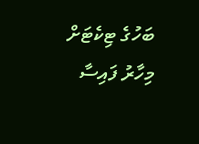ބަހުގެ ޓިކެޓަށް މިހާރު ފައިސާ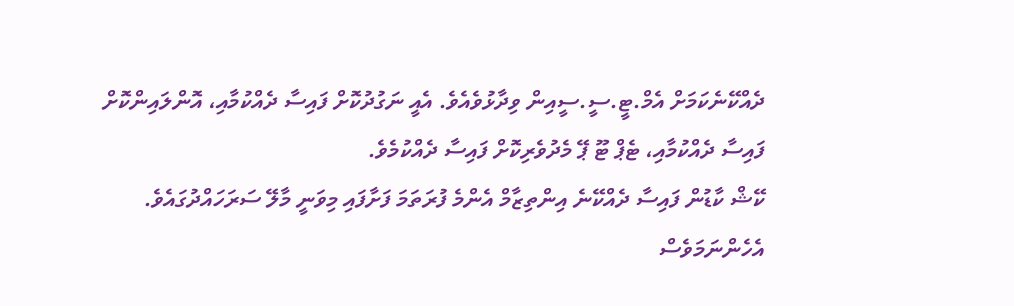ދެއްކޭނެކަމަށް އެމް.ޓީ.ސީ.ސީއިން ވިދާޅުވެއެވެ. އެއީ ނަގުދުކޮށް ފައިސާ ދެއްކުމާއި، އޮންލައިންކޮށް ފައިސާ ދެއްކުމާއި، ޓެޕް ޓޫ ޕޭ މެދުވެރިކޮށް ފައިސާ ދެއްކުމެވެ.
ކޭޝް ކާޑުން ފައިސާ ދެއްކޭނެ އިންތިޒާމް އެންމެ ފުރަތަމަ ފަށާފައި މިވަނީ މާލޭ ސަރަހައްދުގައެވެ. އެހެންނަމަވެސް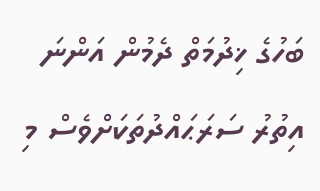ބަހުގެ ޚިދުމަތް ދެމުން އަންނަ އިތުރު ސަރަޙައްދުތަކަށްވެސް މި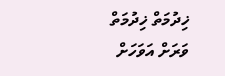ޚިދުމަތް ޚިދުމަތް ވަރަށް އަވަހަށް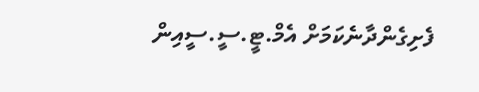ފެށިގެންދާނެކަމަށް އެމް.ޓީ.ސީ.ސީއިން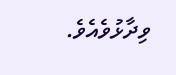ވިދާޅުވެއެވެ.